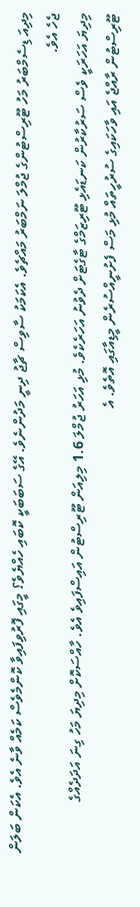މިދިއަ ޑިސެމްބަރު މަހު ޓޫރިސްޓުންގެ ޖުމްލަ ނަމްބަރު މައްޗެވެ. އެކަމަކު ސާވިސް ޗާޖު ދިނީ މަދުންނެވެ. އޭގެ ސަބަބަކީ ކޮބައި ހެއްޔެވެ؟ މީގައި ފޮރުވިފައިވާ ކޮންމެވެސް ކަމެއް ވާނެ އެވެ. އެކަން ބަލަން ޖެހެ އެވެ.
މިދިޔަ އަހަރަކީ ވެސް ސަރުކާރުން ކަނޑައެޅި ޓޫރިޒަމްގެ ޓާގެޓަށް ދެވުނު އަހަރެކެވެ. މުޅި އަހަރު ޖުމްލަ 1.6 މިލިއަން ޓޫރިސްޓުން އައިސްފައިވެ އެވެ. ހާއްސަކޮށް މިދިޔަ މަހު ގިނަ އަދަދެއްގެ ޓޫރިސްޓުން ރާއްޖެ އައި ވާހަކައިގެ ސުރުހީތައް މުޅި މަސް ފެށުނީއްސުރެން މީޑިއާގައި އޮތެވެ. އެ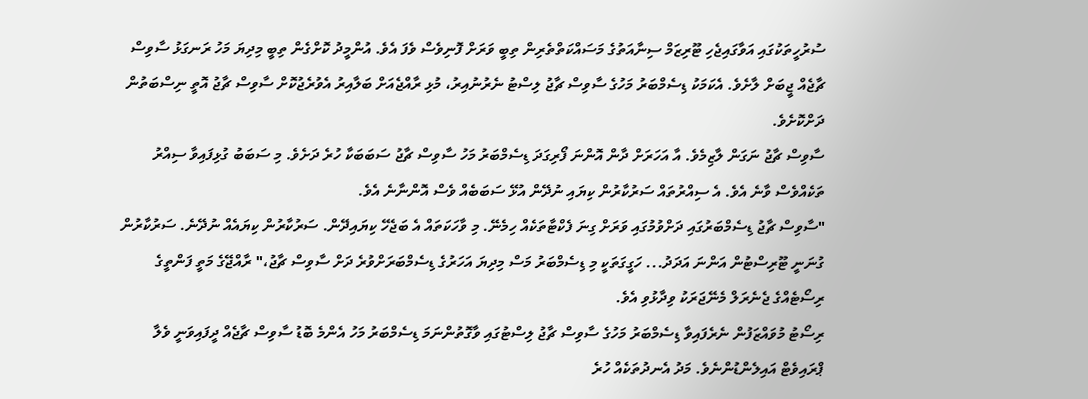ސުރުހީތަކުގައި އަވާގައިޖެހި ޓޫރިޒަމް ސިނާއަތުގެ މަސައްކަތްތެރިން ތިބީ ވަރަށް ފޮނިވެސް ވެފަ އެވެ. އުންމީދު ކޮށްގެން ތިބީ މިދިޔަ މަހު ރަނގަޅު ސާވިސް ޗާޖެއް ޖީބަށް ލާށެވެ. އެކަމަކު ޑިސެމްބަރު މަހުގެ ސާވިސް ޗާޖު ލިސްޓު ނެރުނުއިރު، މުޅި ރާއްޖެއަށް ބަލާއިރު އެވުރެޖުކޮށް ސާވިސް ޗާޖު އޮތީ ނިސްބަތުން ދަށްކޮށެވެ.
ސާވިސް ޗާޖު ނަގަން ލާޒިމެވެ. އާ އަހަރަށް ދާން އޮންނަ ފޯރިގަދަ ޑިސެމްބަރު މަހު ސާވިސް ޗާޖު ސަބަބަކާ ހުރެ ދަށެވެ. މި ސަބަބު ގުޅިފައިވާ ސިއްރު ތަކެއްވެސް ވާނެ އެވެ. އެ ސިއްރުތައް ސަރުކާރުން ކިޔައި ނުދޭން އުޅޭ ސަބަބެއް ވެސް އޮންނާނެ އެވެ.
"ސާވިސް ޗާޖު ޑިސެމްބަރުގައި ދަށްވުމުގައި ވަރަށް ގިނަ ފެކްޓާތަކެއް ހިމެނޭ. މި ވާހަކަތައް އެ ބަޖެހޭ ކިޔައިދޭން. ސަރުކާރުން ކިޔައެއް ނުދޭނެ. ސަރުކާރުން ގުނަނީ ޓޫރިސްޓުން އަންނަ އަދަދު... ހަގީގަތަކީ މި ޑިސެމްބަރު މަސް މިދިޔަ އަހަރުގެ ޑިސެމްބަރަށްވުރެ ދަށް ސާވިސް ޗާޖު،" ރާއްޖޭގެ މަތީ ފަންތީގެ ރިސޯޓެއްގެ ޖެނެރަލް މެނޭޖަރަކު ވިދާޅުވި އެވެ.
ރިސޯޓު މުވައްޒަފުން ނެރެފައިވާ ޑިސެމްބަރު މަހުގެ ސާވިސް ޗާޖު ލިސްޓުގައި ވާގޮތުންނަމަ ޑިސެމްބަރު މަހު އެންމެ ބޮޑު ސާވިސް ޗާޖެއް ދީފައިވަނީ ވެލާ ޕްރައިވެޓް އައިލެންޑުންނެވެ. މަދު އެނދުތަކެއް ހުރެ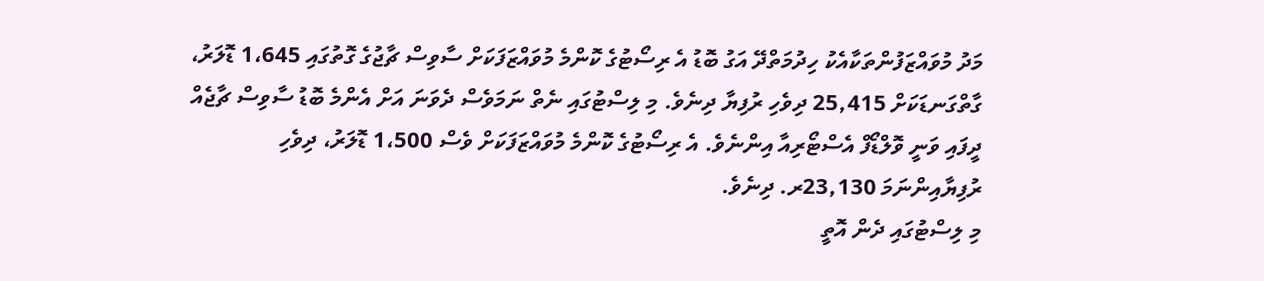މަދު މުވައްޒަފުންތަކާއެކު ހިދުމަތްދޭ އަގު ބޮޑު އެ ރިސޯޓުގެ ކޮންމެ މުވައްޒަފަކަށް ސާވިސް ޗާޖުގެ ގޮތުގައި 1،645 ޑޮލަރު، ގާތްގަނޑަކަށް 25,415 ދިވެހި ރުފިޔާ ދިނެވެ. މި ލިސްޓުގައި ނެތް ނަމަވެސް ދެވަނަ އަށް އެންމެ ބޮޑު ސާވިސް ޗާޖެއް ދީފައި ވަނީ ވޮލްޑޯފް އެސްޓޯރިއާ އިންނެވެ. އެ ރިސޯޓުގެ ކޮންމެ މުވައްޒަފަކަށް ވެސް 1،500 ޑޮލަރު، ދިވެހި ރުފިޔާއިންނަމަ 23,130ރ. ދިނެވެ.
މި ލިސްޓުގައި ދެން އޮތީ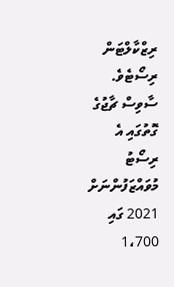ރިޒްކާލްޓަން ރިސޯޓެވެ. ސާވިސް ޗާޖުގެ ގޮތުގައި އެ ރިސޯޓު މުވައްޒަފުންނަށް 2021 ގައި 1،700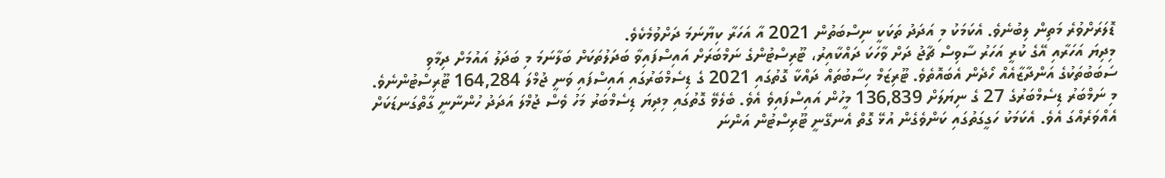ޑޮލަރަށްވުރެ މަތިން ލިބުނެވެ. އެކަމަކު މި އަދަދު ތަކަކީ ނިސްބަތުން 2021 އާ އަހަރާ ކިޔާނަމަ ދަށްވުމެކެވެ.
މިދިޔަ އަހަރާއި އޭގެ ކުރީ އަހަރު ސާވިސް ޗާޖު ދަށް ވާހަކަ ދައްކާއިރު، ޓޫރިސްޓުންގެ ނަމްބަރަށް އައިސްފައިވާ ބަދަލުތަކަށް ބަލާނަމަ މި ބަދަލު އައުމަށް ދިމާވި ސަބަބުތަކުގެ އަންދާޒާއެއް ހޯދެން އެބައޮތެވެ. ޓޫރިޒަމް ހިސާބުތައް ދައްކާ ގޮތުގައި 2021 ގެ ޑިސެމްބަރުގައި އައިސްފައި ވަނީ ޖުމްލަ 164,284 ޓޫރިސްޓުންނެވެ. މި ނަމްބަރު ޑިސެމްބަރުގެ 27 ގެ ނިޔަލަށް 136,839 މީހުން އައިސްފައިވެ އެވެ. ބެލެވޭ ގޮތުގައި މިދިޔަ ޑިސެމްބަރު މަހު ވެސް ޖުމްލަ އަދަދު ހުންނާނީ ގާތްގަނޑަކަށް އެއްވަރެއްގަ އެވެ. އެކަމަކު ހަގީގަތުގައި ކަންވެގެން އުޅޭ ގޮތް އެނގޭނީ ޓޫރިސްޓުން އަންނަ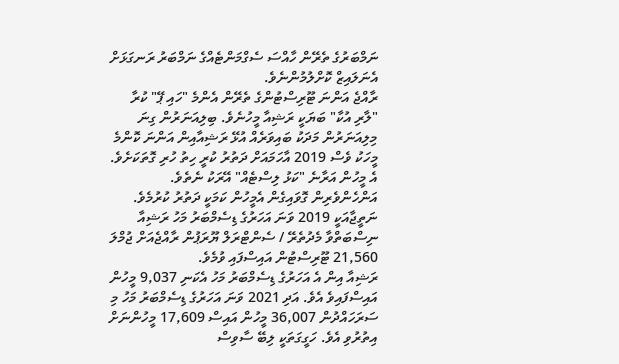ނަމްބަރުގެ ތެރޭން ހާއްސަ ސެގްމަންޓެއްގެ ނަމްބަރު ރަނގަޅަށް އެނަލައިޒް ކޮށްލުމުންނެވެ.
ރާއްޖެ އަންނަ ޓޫރިސްޓުންގެ ތެރޭން އެންމެ "ހައި ޕޭ" ކުރާ "ލާރި އުކާ" ބަޔަކީ ރަޝިއާ މީހުނެވެ. ބިލިއަނަރުން ގިނަ މިލިއަނަރުން މަދަކު ބައިވަރެއް އުޅޭ ރަޝިއާއިން އަންނަ ކޮންމެ މީހަކު ވެސް 2019 އާހަމައަށް ދަތުރު ކުރީ ހިތު ހުރި ގޮތަކަށެވެ. އެ މީހުން އަރާނެ "ކަޅު ލިސްޓެއް" އޭރަކު ނެތެވެ. އަންހެންވެރިން ގޮވައިގެން އެމީހުން ކަމަކީ ދަތުރު ކުރުމެވެ. ނަތީޖާއަކީ 2019 ވަނަ އަހަރުގެ ޑިސެމްބަރު މަހު ރަޝިއާ ނިސްބަތްވާ މެދުތެރޭ / ސެންޓްރަލް ޔޫރަޕުން ރާއްޖެއަށް ޖުމްލަ 21,560 ޓޫރިސްޓުން އައިސްފައި ވުމެވެ.
ރަޝިއާ އިން އެ އަހަރުގެ ޑިސެމްބަރު މަހު އެކަނި 9,037 މީހުން އައިސްފައިވެ އެވެ. އަދި 2021 ވަނަ އަހަރުގެ ޑިސެމްބަރު މަހު މި ސަރަހައްދުން 36,007 މީހުން އައިސް 17,609 މީހުންނަށް އިތުރުވި އެވެ. ހަގީގަތަކީ ލިބޭ ސާވިސް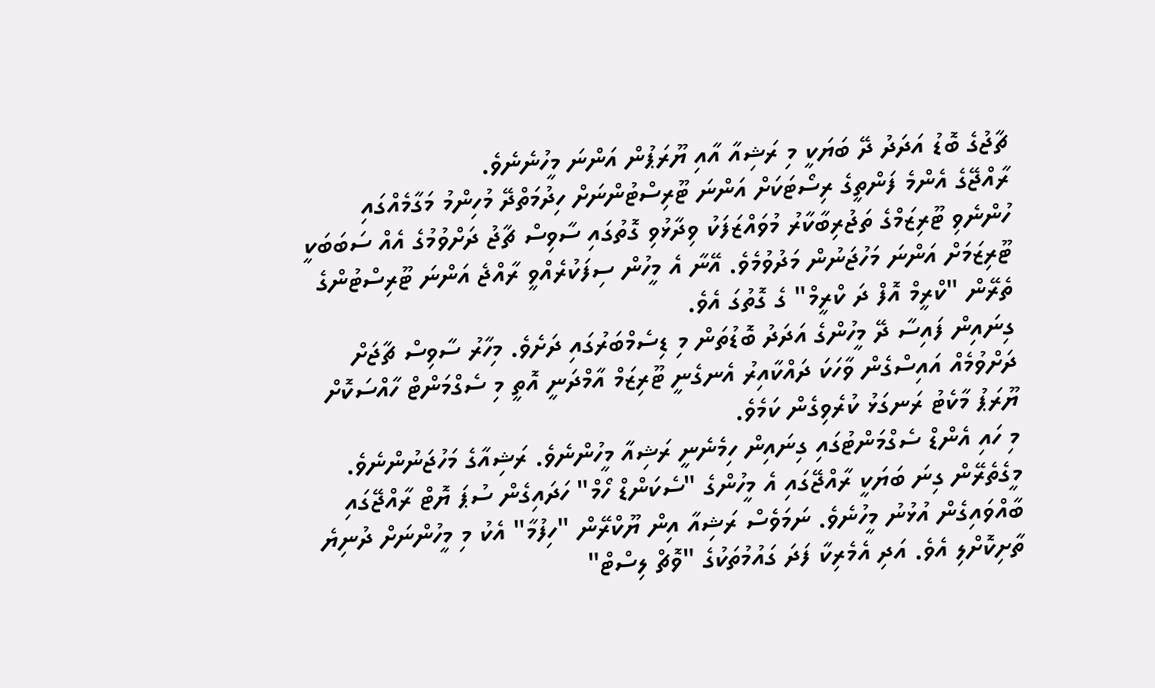ޗާޖުގެ ބޮޑު އަދަދު ދޭ ބަޔަކީ މި ރަޝިއާ އާއި ޔޫރަޕުން އަންނަ މީހުނެނެވެ.
ރާއްޖޭގެ އެންމެ ފަންތީގެ ރިސޯޓަކަށް އަންނަ ޓޫރިސްޓުންނަށް ހިދުމަތްދޭ މުހިންމު މަގާމެއްގައި ހުންނެވި ޓޫރިޒަމްގެ ތަޖުރިބާކާރު މުވައްޒަފަކު ވިދާޅުވި ގޮތުގައި ސާވިސް ޗާޖު ދަށްވުމުގެ އެއް ސަބަބަކީ ޓޫރިޒަމަށް އަންނަ މަހުޖަނުން މަދުވުމެވެ. އޭނާ އެ މީހުން ސިފަކުރެއްވީ ރާއްޖެ އަންނަ ޓޫރިސްޓުންގެ ތެރޭން "ކްރީމް އޮފް ދަ ކްރީމް" ގެ ގޮތުގަ އެވެ.
ގިނައިން ފައިސާ ދޭ މީހުންގެ އަދަދު ބޮޑުތަން މި ޑިސެމްބަރުގައި ދަށެވެ. މިހާރު ސާވިސް ޗާޖަށް ދަށްވުމެއް އައިސްގެން ވާހަކަ ދައްކާއިރު އެނގެނީ ޓޫރިޒަމް އާމްދަނީ އޮތީ މި ސެގްމަންޓް ހާއްސަކޮށް ޔޫރަޕު މާކެޓު ރަނގަޅު ކުރެވިގެން ކަމެވެ.
މި ހައި އެންޑް ސެގްމަންޓުގައި ގިނައިން ހިމެނެނީ ރަޝިއާ މީހުންނެވެ. ރަޝިއާގެ މަހުޖަނުންނެވެ. މީގެތެރޭން ގިނަ ބަޔަކީ ރާއްޖޭގައި އެ މީހުންގެ "ސެކަންޑް ހޯމް" ހަދައިގެން ސުޕަ ޔޮޓް ރާއްޖޭގައި ބާއްވައިގެން އުޅުނު މީހުނެވެ. ނަމަވެސް ރަޝިއާ އިން ޔޫކްރޭން "ހިފުމާ" އެކު މި މީހުންނަށް ދުނިޔެ ތާށިކޮށްލި އެވެ. އަދި އެމެރިކާ ފަދަ ގައުމުތަކުގެ "ވޮޗް ލިސްޓް"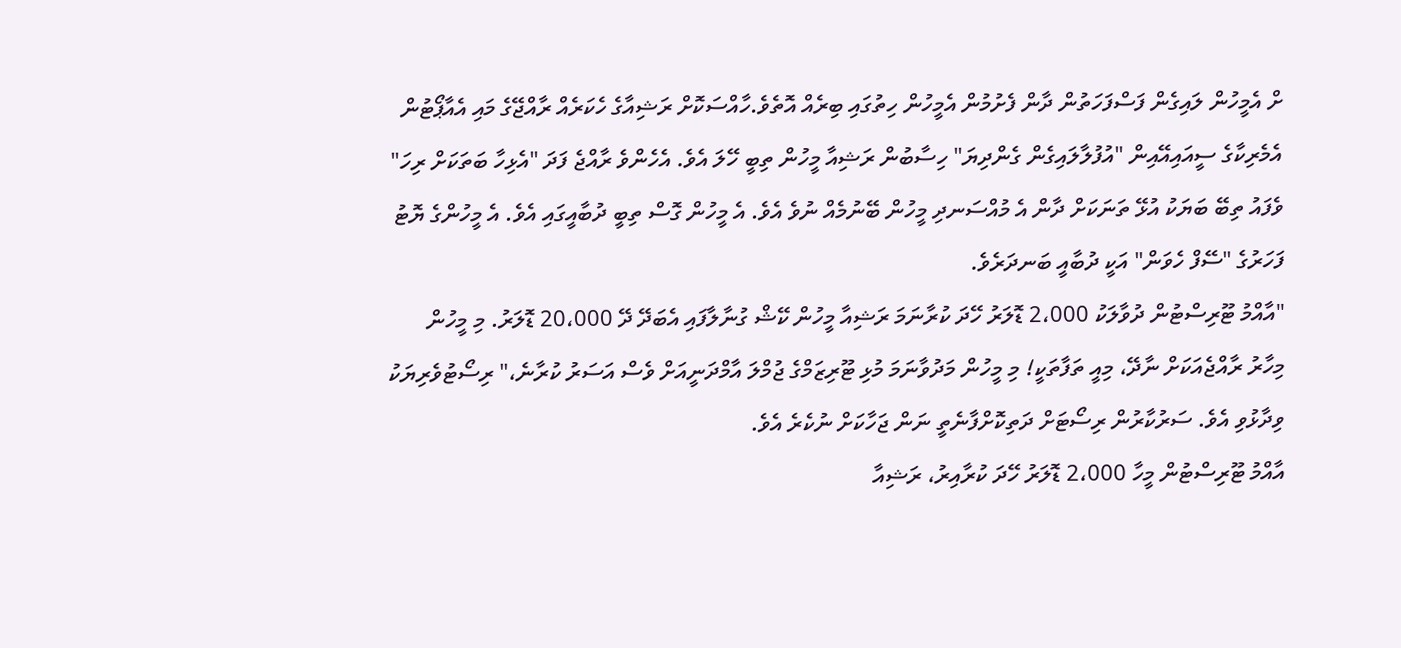ށް އެމީހުން ލައިގެން ފަސްފަހަތުން ދާން ފެށުމުން އެމީހުން ހިތުގައި ބިރެއް އޮތެވެ.ހާއްސަކޮށް ރަޝިއާގެ ހެކަރެއް ރާއްޖޭގެ މައި އެއާޕޯޓުން އެމެރިކާގެ ސީއައިއޭއިން "އުފުލާލައިގެން ގެންދިޔަ" ހިސާބުން ރަޝިއާ މީހުން ތިބީ ހޭލަ އެވެ. އެހެންވެ ރާއްޖެ ފަދަ "އެޅިހާ ބަތަކަށް ރިހަ" ވެފައު ތިބޭ ބަޔަކު އުޅޭ ތަނަކަށް ދާން އެ މުއްސަނދި މީހުން ބޭނުމެއް ނުވެ އެވެ. އެ މީހުން ގޮސް ތިބީ ދުބާއީގައި އެވެ. އެ މީހުންގެ ޔޮޓު ފަހަރުގެ "ސޭފް ހެވަން" އަކީ ދުބާއީ ބަނދަރެވެ.
"އާއްމު ޓޫރިސްޓުން ދުވާލަކު 2،000 ޑޮލަރު ހޭދަ ކުރާނަމަ ރަޝިއާ މީހުން ކޭޝް ގުނާލާފައި އެބަދޭ ދޭ 20،000 ޑޮލަރު. މި މީހުން މިހާރު ރާއްޖެއަކަށް ނާދޭ، މިއީ ތަފާތަކީ! މި މީހުން މަދުވާނަމަ މުޅި ޓޫރިޒަމްގެ ޖުމްލަ އާމްދަނީއަށް ވެސް އަސަރު ކުރާނެ،" ރިސޯޓުވެރިޔަކު ވިދާޅުވި އެވެ. ސަރުކާރުން ރިސޯޓަށް ދަތިކޮށްފާނެތީ ނަން ޖަހާކަށް ނުކެރެ އެވެ.
އާއްމު ޓޫރިސްޓުން މީހާ 2،000 ޑޮލަރު ހޭދަ ކުރާއިރު، ރަޝިއާ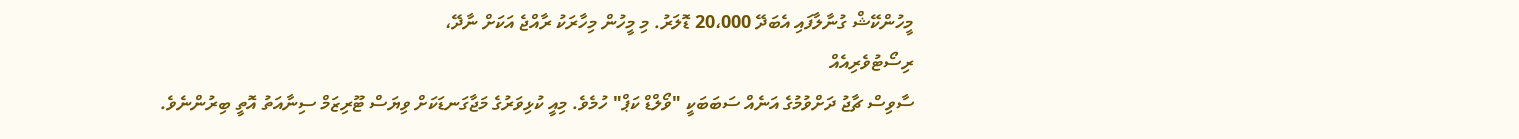މީހުންކޭޝް ގުނާލާފައި އެބަދޭ 20،000 ޑޮލަރު. މި މީހުން މިހާރަކު ރާއްޖެ އަކަށް ނާދޭ،
ރިސޯޓުވެރިއެއް
ސާވިސް ޗާޖު ދަށްވުމުގެ އަނެއް ސަބަބަކީ "ވޯލްޑް ކަޕް" ހުމެވެ. މިއީ ކުޅިވަރުގެ މަޖާގަނޑަކަށް ވިޔަސް ޓޫރިޒަމް ސިނާއަތު އޮތީ ބިރުންނެވެ.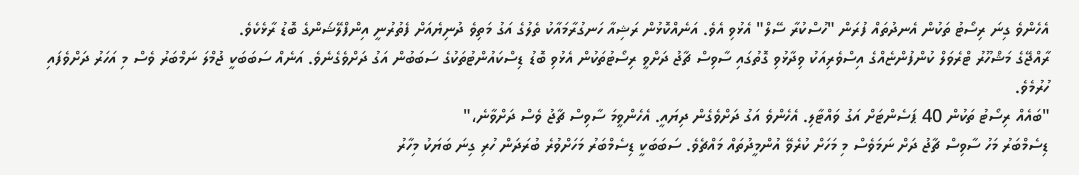އެހެންވެ ގިނަ ރިސޯޓު ތަކުން އެނދުތައް ފުރަން "ހުސްކުރާ ސޭލް" އެޅުވި އެވެ. އަނެއްކޮޅުން ރަޝިއާ ހަނގުރާމައާކު ތެލުގެ އަގު މަތިވެ ދުނިޔެއަށް ފެތުރުނީ އިންފްލޭޝަންގެ ބޮޑު ރާޅެކެވެ.
ރާއްޖޭގެ މަޝްހޫރު ޓްރެވަލް ކުންފުންޏެއްގެ އިސްވެރިއަކު ވިދާޅުވި ގޮތުގައި ސާވިސް ޗާޖު ދަށްވީ ރިސޯޓުތަކުން އެޅުވި ބޮޑު ޑިސްކައުންޓުތަކުގެ ސަބަބުން އަގު ދަށްވެގެނެވެ. އަނެއް ސަބަބަކީ ޖުމްލަ ނަމްބަރު ވެސް މި އަހަރު ދަށްވެފައި ހުރުމެވެ.
"ބައެއް ރިސޯޓު ތަކުން 40 ޕަސެންޓަށް އަގު ވައްޓާލި. އެހެންވެ އަގު ދަށްވެގެން ދިޔައީ. އެހެންވީމަ ސާވިސް ޗާޖު ވެސް ދަށްވާނެ،"
ޑިސެމްބަރު މަހު ސާވިސް ޗާޖު ދަށް ނަމަވެސް މި މަހަށް ކުރެވޭ އުންމީދުތައް މައްޗެވެ. ސަބަބަކީ ޑިސެމްބަރު މަހަށްވުރެ ބުރަދަން ހުރި ގިނަ ބަޔަކު މިހާރު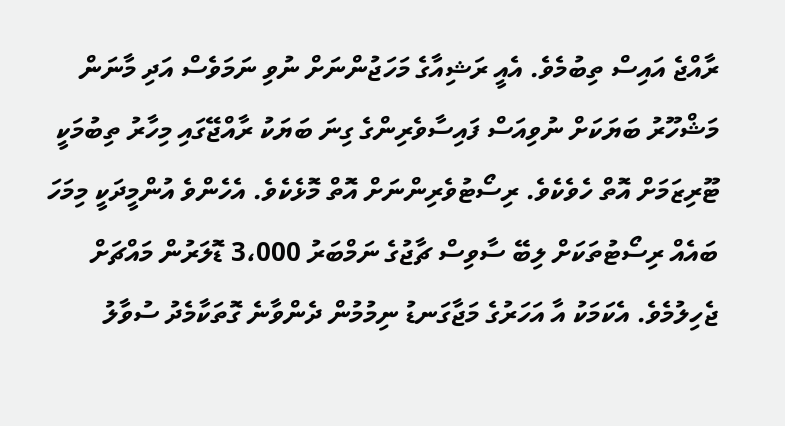ރާއްޖެ އައިސް ތިބުމެވެ. އެއީ ރަޝިއާގެ މަހަޖުންނަށް ނުވި ނަމަވެސް އަދި މާނަން މަޝްހޫރު ބަޔަކަށް ނުވިއަސް ފައިސާވެރިންގެ ގިނަ ބަޔަކު ރާއްޖޭގައި މިހާރު ތިބުމަކީ ޓޫރިޒަމަށް އޮތް ހެވެކެވެ. ރިސޯޓުވެރިންނަށް އޮތް މޮޅެކެވެ. އެހެންވެ އުންމީދަކީ މިމަހަ ބައެއް ރިސޯޓުތަކަށް ލިބޭ ސާވިސް ޗާޖުގެ ނަމްބަރު 3،000 ޑޮލަރުން މައްޗަށް ޖެހިލުމެވެ. އެކަމަކު އާ އަހަރުގެ މަޖާގަނޑު ނިމުމުން ދެންވާނެ ގޮތަކާމެދު ސުވާލު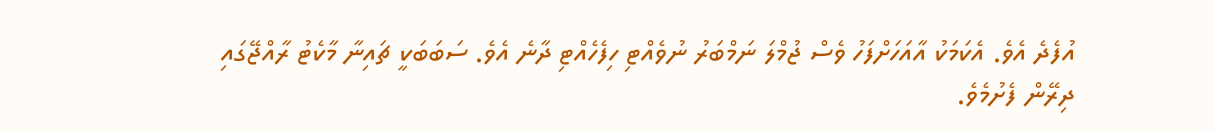އުފެދެ އެވެ. އެކަމަކު އާއަހަށްފަހު ވެސް ޖުމްލަ ނަމްބަރު ނުވެއްޓި ހިފެހެއްޓި ދާނެ އެވެ. ސަބަބަކީ ޗައިނާ މާކެޓު ރާއްޖޭގައި ދިރޭން ފެށުމެވެ.